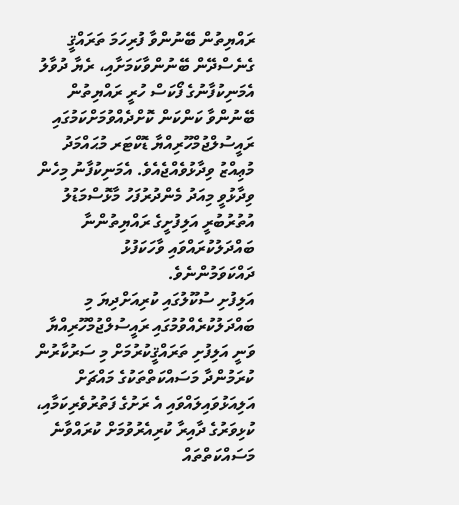ރައްޔިތުން ބޭނުންވާ ފުރިހަމަ ތަރައްޤީ ގެނެސްދޭން ބޭނުންވާކަމަށާއި، ރެޔާ ދުވާލު އެމަނިކުފާނުގެ ފޯކަސް ހުރީ ރައްޔިތުން ބޭނުންވާ ކަންކަން ކޮށްދެއްވުމަށްކަމުގައި ރައީސުލްޖުމްހޫރިއްޔާ ޑޮކްޓަރ މުޙައްމަދު މުޢިއްޒު ވިދާޅުވެއްޖެއެވެ. އެމަނިކުފާނު މިހެން ވިދާޅުވީ މިއަދު މެންދުރުފަހު މާޅޮސްމަޑުލު އުތުރުބުރީ އަލިފުށީގެ ރައްޔިތުންނާ ބައްދަލުކުރައްވައި ވާހަކަފުޅު ދައްކަވަމުންނެވެ.
އަލިފުށި ސުކޫލުގައި ކުރިއަށްދިޔަ މި ބައްދަލުކުރެއްވުމުގައި ރައީސުލްޖުމްހޫރިއްޔާ ވަނީ އަލިފުށި ތަރައްޤީކުރުމަށް މި ސަރުކާރުން ކުރަމުންދާ މަސައްކަތްތަކުގެ މައްޗަށް އަލިއަޅުވައިލައްވައި އެ ރަށުގެ ފަތުރުވެރިކަމާއި، ކުޅިވަރުގެ ދާއިރާ ކުރިއެރުވުމަށް ކުރައްވާނެ މަސައްކަތްތައް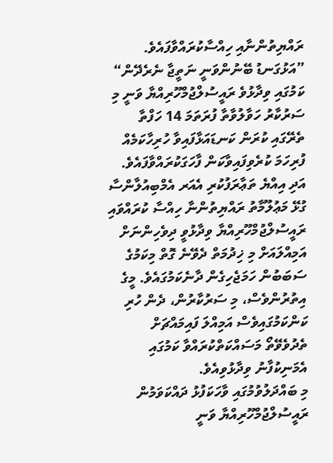ރައްޔިތުންނާއި ހިއްސާކުރައްވާފައެވެ.
”އަޅުގަނޑު ބޭނުންވަނީ ނަތީޖާ ނެރެދޭން“ ކަމުގައި ވިދާޅުވެ ރައީސުލްޖުމްހޫރިއްޔާ ވަނީ މި ސަރުކާރު ހަވާލުވާތާ ފުރަތަމަ 14 ހަފްތާ ތެރޭގައި ކުރަން ކަނޑައަޅާފައިވާ ހުރިހާކަމެއް ފުރިހަމަ ކުރެވިފައިވާކަން ފާހަގަކުރައްވާފައެވެ. އަދި އިއްޔެ ތަޢާރަފުކުރި އެއަރ އެމްބިއުލާންސާ ގުޅޭ މަޢުލޫމާތު ރައްޔިތުންނާ ހިއްސާ ކުރައްވައި ރައީސުލްޖުމްހޫރިއްޔާ ވިދާޅުވީ ދިވެހިންނަށް އަމިއްލައަށް މި ޚިދުމަތް ދެވޭނެ ގޮތް މިކަމުގެ ސަބަބުން ހަމަޖެހިގެން ދާނެކަމުގައެވެ. މީގެ އިތުރުންވެސް، މި ސަރުކާރުން، ދެން ހުރި ކަންކަމުގައިވެސް އަމިއްލަ ފައިމައްޗަށް ތެދުވެވޭތޯ މަސައްކަތްކުރައްވާ ކަމުގައި އެމަނިކުފާނު ވިދާޅުވިއެވެ.
މި ބައްދަލުވުމުގައި ވާހަކަފުޅު ދައްކަވަމުން ރައީސުލްޖުމްހޫރިއްޔާ ވަނީ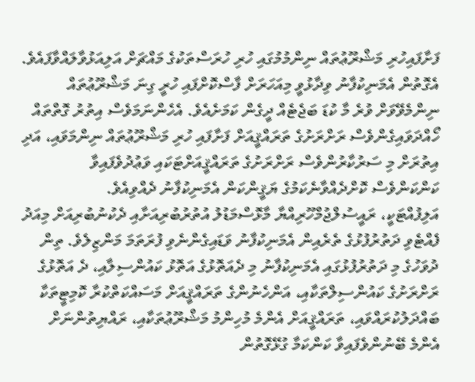ފަށާފައިހުރި މަޝްރޫޢުތައް ނިންމުމުގައި ހުރި ހުރަސްތަކުގެ މައްޗަށް އަލިއަޅުވާލައްވާފައެވެ. އެގޮތުން އެމަނިކުފާނު ވިދާޅުވީ މިއަހަރަށް ފާސްކޮށްފައި ހުރީ ގިނަ މަޝްރޫޢުތައް ނިންމެވޭވަށް ވުރެ މާ ކުޑަ ބަޖެޓެއް ދީގެން ކަމަށެއެވެ. އެހެންނަމަވެސް އިތުރު ގޮތްތައް ހޯއްދަވައިގެންވެސް ރަށްރަށުގެ ތަރައްޤީއަށް ފަށާފައި ހުރި މަޝްރޫޢުތައް ނިންމަވައި، އަދި އިތުރަށް މި ސަރުކާރުންވެސް ރަށްރަށުގެ ތަރައްޤީއަށްޓަކައި ވަޢުދުވެފައިވާ ކަންކަންވެސް ކޮށްދެއްވާނެކަމުގެ ޔަޤީންކަން އެމަނިކުފާނު ދެއްވިއެވެ.
އަލިފުއްޓަކީ، ރައީސުލްޖުމްހޫރިއްޔާ މާޅޮސްމަޑުލު އުތުރުބުރިއަށާއި ދެކުނުބުރިއަށް މިއަދު ފެއްޓެވި ދަތުރުފުޅުގެ ތެރެއިން އެމަނިކުފާނު ވަޑައިގެންނެވި ފުރަތަމަ މަންޒިލެވެ. ތިން ދުވަހުގެ މި ދަތުރުފުޅުގައި އެމަނިކުފާނު މި ދެއަތޮޅުގެ އަތޮޅު ކައުންސިލާއި، ދެ އަތޮޅުގެ ރަށްރަށުގެ ކައުންސިލްތަކާއި، އަންހެނުންގެ ތަރައްޤީއަށް މަސައްކަތްކުރާ ކޮމިޓީތަކާ ބައްދަލުކުރައްވައި، ތަރައްޤީއަށް އެންމެ މުހިންމު މަޝްރޫޢުތަކާއި، ރައްޔިތުންނަށް އެންމެ ބޭނުންވެފައިވާ ކަންކަމާ ގުޅޭގޮތުން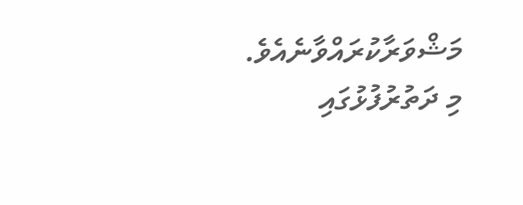މަޝްވަރާކުރައްވާނެއެވެ.
މި ދަތުރުފުޅުގައި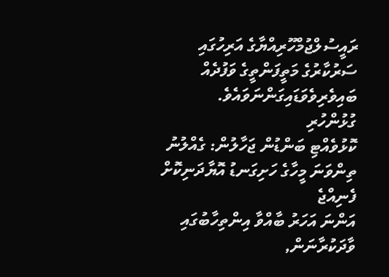ރައީސުލްޖުމްހޫރިއްޔާގެ އަރިހުގައި ސަރުކާރުގެ މަތީފަންތީގެ ވަފުދެއް ބައިވެރިވެވަޑައިގަންނަވައެވެ.
ގުޅުންހުރި
ކޮޅުވެއްޓި ބަންޑުން ޖަހާލުން: ގެއްލުނު ތިންވަނަ މީހާގެ ހަށިގަނޑު އޮޔާދަނިކޮށް ފެނިއްޖެ
އަންނަ އަހަރު ބާއްވާ އިންތިހާބުގައި ވާދަކުރާނަން,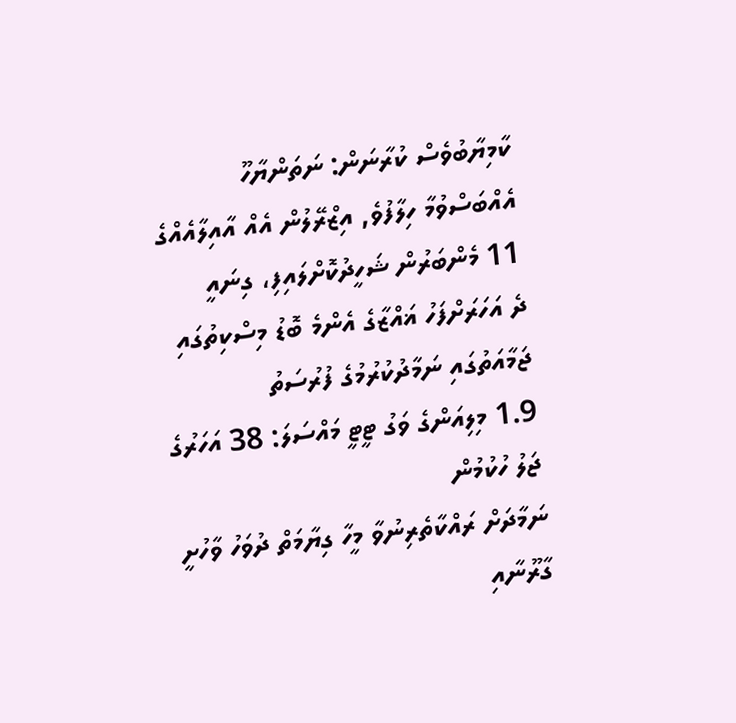ކާމިޔާބުވެސް ކުރާނަން: ނަތަންޔާހޫ
އެއްބަސްވުމާ ހިލާފުވެ, އިޒްރޭލުން އެއް އާއިލާއެއްގެ 11 މެންބަރުން ޝަހީދުކޮށްލައިފި، ގިނައީ
ދެ އަހަރަށްފަހު ޣައްޒާގެ އެންމެ ބޮޑު މިސްކިތުގައި ޖަމާއަތުގައި ނަމާދުކުރުމުގެ ފުރުސަތު
1.9 މިލިއަންގެ ވަގު ޓީޓީ މައްސަލަ: 38 އަހަރުގެ ޖަލު ހުކުމުން
ނަމާދަށް ރައްކާތެރިނުވާ މީހާ ގިޔާމަތް ދުވަހު ވާހުށީ ގާރޫނާއި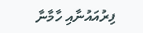ފިރުއައުނާއި ހާމާނާ